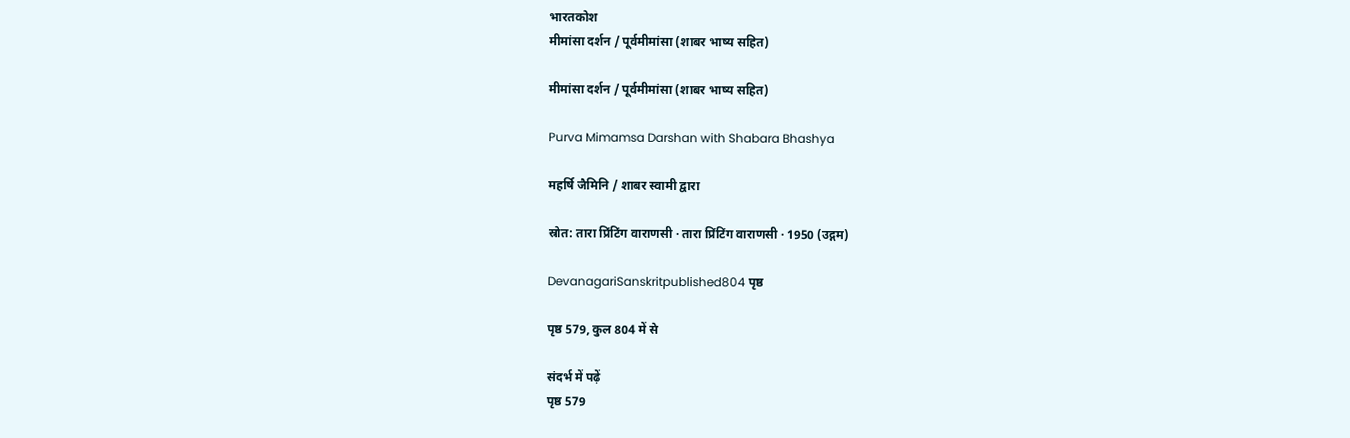भारतकोश
मीमांसा दर्शन / पूर्वमीमांसा (शाबर भाष्य सहित)

मीमांसा दर्शन / पूर्वमीमांसा (शाबर भाष्य सहित)

Purva Mimamsa Darshan with Shabara Bhashya

महर्षि जैमिनि / शाबर स्वामी द्वारा

स्रोत: तारा प्रिंटिंग वाराणसी · तारा प्रिंटिंग वाराणसी · 1950 (उद्गम)

DevanagariSanskritpublished804 पृष्ठ

पृष्ठ 579, कुल 804 में से

संदर्भ में पढ़ें
पृष्ठ 579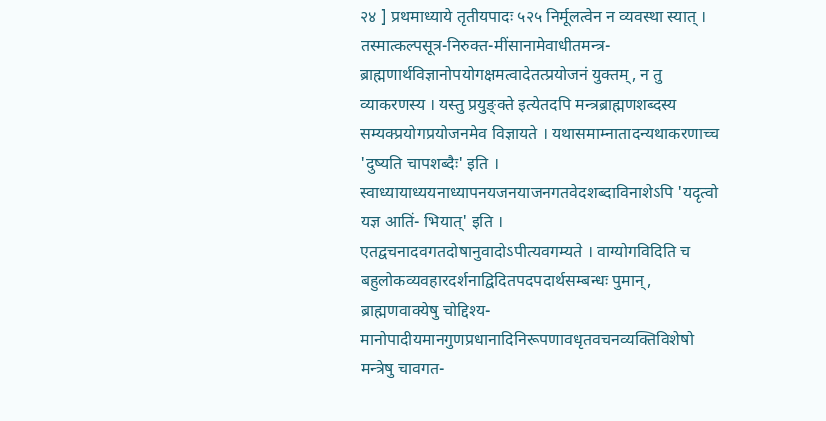२४ ] प्रथमाध्याये तृतीयपादः ५२५ निर्मूलत्वेन न व्यवस्था स्यात् । तस्मात्कल्पसूत्र-निरुक्त-मींसानामेवाधीतमन्त्र- ब्राह्मणार्थविज्ञानोपयोगक्षमत्वादेतत्प्रयोजनं युक्तम्, न तु व्याकरणस्य । यस्तु प्रयुङ्क्ते इत्येतदपि मन्त्रब्राह्मणशब्दस्य सम्यक्प्रयोगप्रयोजनमेव विज्ञायते । यथासमाम्नातादन्यथाकरणाच्च 'दुष्यति चापशब्दैः' इति । स्वाध्यायाध्ययनाध्यापनयजनयाजनगतवेदशब्दाविनाशेऽपि 'यदृत्वो यज्ञ आतिं- भियात्' इति । एतद्वचनादवगतदोषानुवादोऽपीत्यवगम्यते । वाग्योगविदिति च बहुलोकव्यवहारदर्शनाद्विदितपदपदार्थसम्बन्धः पुमान्, ब्राह्मणवाक्येषु चोद्दिश्य- मानोपादीयमानगुणप्रधानादिनिरूपणावधृतवचनव्यक्तिविशेषो मन्त्रेषु चावगत-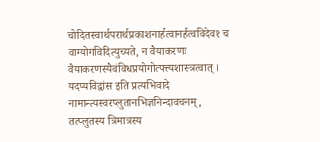चोदितस्वार्थपरार्थप्रकाशनार्हत्वानर्हत्वविदेव१ च वाग्योगविदित्युच्यते, न वैयाकरणः वैयाकरणस्यैवंविधप्रयोगोत्पत्त्यशास्त्रत्वात् । यदप्यविद्वांस इति प्रत्यभिवादे नामान्त्यस्वरप्लुतानभिज्ञनिन्दावचनम्, तत्प्लुतस्य त्रिमात्रस्य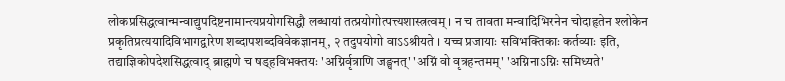लोकप्रसिद्धत्वान्मन्वाद्युपदिष्टनामान्त्यप्रयोगसिद्धौ लब्धायां तत्प्रयोगोत्पत्त्यशास्त्रत्वम् । न च तावता मन्वादिभिरनेन चोदाहृतेन श्लोकेन प्रकृतिप्रत्ययादिविभागद्वारेण शब्दापशब्दविवेकज्ञानम्, २ तदुपयोगो वाऽऽश्रीयते । यच्च प्रजायाः सविभक्तिकाः कर्तव्याः इति, तद्याज्ञिकोपदेशसिद्धत्वाद् ब्राह्मणे च षड्हविभक्तयः 'अग्निर्वृत्राणि जङ्घनत्' 'अग्निं वो वृत्रहन्तमम्' 'अग्निनाऽग्निः समिध्यते'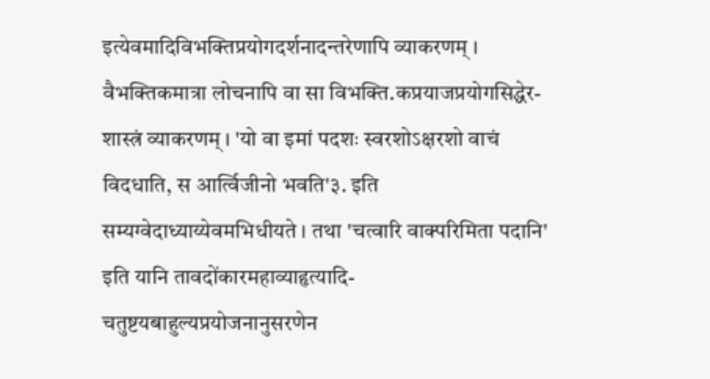इत्येवमादिविभक्तिप्रयोगदर्शनादन्तरेणापि व्याकरणम् । वैभक्तिकमात्रा लोचनापि वा सा विभक्ति.कप्रयाजप्रयोगसिद्धेर- शास्त्रं व्याकरणम् । 'यो वा इमां पदशः स्वरशोऽक्षरशो वाचं विदधाति, स आर्त्विजीनो भवति'३. इति सम्यग्वेदाध्याय्येवमभिधीयते । तथा 'चत्वारि वाक्परिमिता पदानि' इति यानि तावदोंकारमहाव्याहृत्यादि- चतुष्टयबाहुल्यप्रयोजनानुसरणेन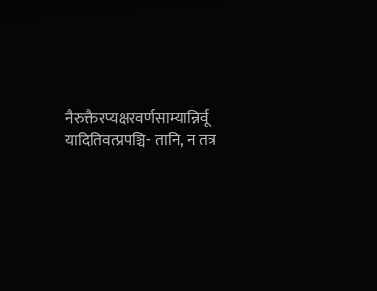नैरुक्तैरप्यक्षरवर्णसाम्यान्निर्वू यादितिवत्प्रपञ्चि- तानि, न तत्र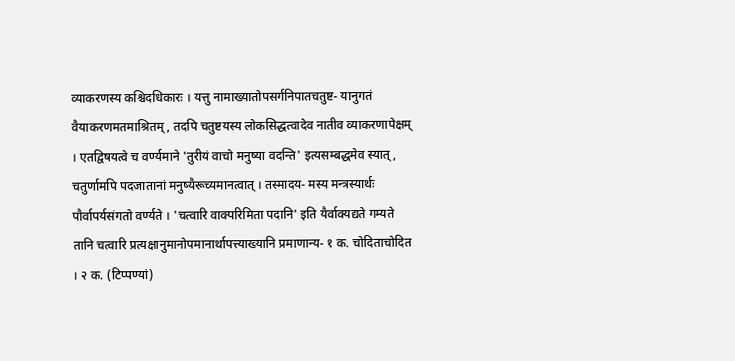व्याकरणस्य कश्चिदधिकारः । यत्तु नामाख्यातोपसर्गनिपातचतुष्ट- यानुगतं वैयाकरणमतमाश्रितम्, तदपि चतुष्टयस्य लोकसिद्धत्वादेव नातीव व्याकरणापेक्षम् । एतद्विषयत्वे च वर्ण्यमाने 'तुरीयं वाचो मनुष्या वदन्ति' इत्यसम्बद्धमेव स्यात्, चतुर्णामपि पदजातानां मनुष्यैरूच्यमानत्वात् । तस्मादय- मस्य मन्त्रस्यार्थः पौर्वापर्यसंगतो वर्ण्यते । 'चत्वारि वाक्परिमिता पदानि' इति यैर्वाक्यद्यते गम्यते तानि चत्वारि प्रत्यक्षानुमानोपमानार्थापत्त्याख्यानि प्रमाणान्य- १ क. चोदिताचोदित । २ क. (टिप्पण्यां)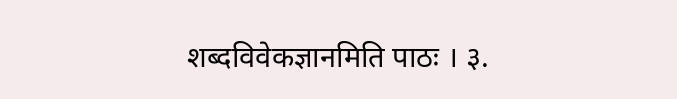शब्दविवेकज्ञानमिति पाठः । ३.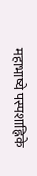महाभाष्ये पस्पशाह्निके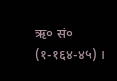ऋ० सं० (१-१६४-४५) ।